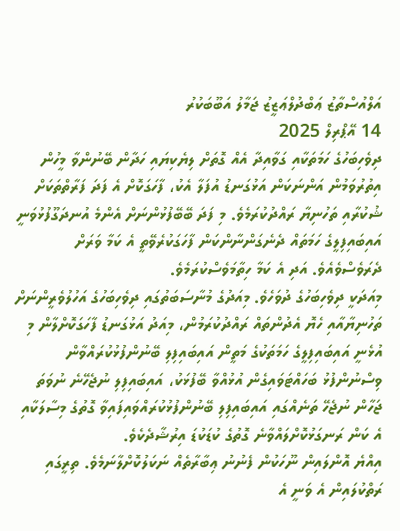އަލްއުސްތާޒު ޢަބްދުލްޢަޒީޒު ޖަމާލު އަބޫބަކުރު
14 އޭޕްރިލް 2025
ދިވެހިބަހުގެ ހަމަތަކާއި ގަވާއިދާ އެއް ގޮތަށް ލިޔެކިޔައި ހަދާން ބޭނުންވާ މީހުން އިތުރުވަމުން އަންނަކަން އަޅުގަނޑު އުފަލާ އެކު، ފާހަގަކޮށް އެ ފަދަ ފަރާތްތަކަށް ޝުކުރާއި ތަހުނިޔާ ރައްދުކުރަމެވެ. މި ފަދަ ބޭބޭފުޅުންނަށް އެންމެ އުނދަގޫފުޅުވަނީ އައިބައިފިލީގެ ހަމަތައް ދެނެގަންނާންކަން ފާހަގަކުރެވޭތީ އެ ކަމާ ވަރަށް ދެރަވެސްވެއެވެ. އަދި އެ ކަމާ ހިތާމަވެސްކުރަމެވެ.
މިއަދަކީ ދިވެހިބަހުގެ ދުވަހެވެ. މިއަދުގެ މުނާސަބަތުގައި ދިވެހިބަހުގެ އަހުލުވެރީންނަށް ތަހުނިޔާއާއި ހެޔޮ އެދުންތައް ރައްދުކުރަމުން، މިއަދު އަޅުގަނޑު ފާހަގަކޮށްލާން މި އުޅެނީ އައިބައިފިލީގެ ހަމަތަކުގެ މަތީން އައިބައިފިލި ބޭނުންފުޅުކުރައްވާން ވިސްނުންފުޅު ބަހައްޓަވައިގެން އުޅުއްވާ ބޭފުޅަކު، އައިބައިފިލި ނުޖެހޭނެ ނުވަތަ ޖަހާން ނުޖެހޭ ތަނެއްގައި އައިބައިފިލި ބޭނުންފުޅުކުރައްވައިފައިވާ ގޮތުގެ މިސާލަކާއި އެ ކަން ރަނގަޅުކޮށްލައްވާނެ ގޮތުގެ ކުޑަކުޑަ އިރުޝާދެކެވެ.
އިއްޔެ އޮންލައިން ނޫހަކުން ފެނުނު ޢިބާރާތެއް ނަކަލުކޮށްލާނަމެވެ. ތިރީގައި ރަތްކުލައިން އެ ވަނީ އެ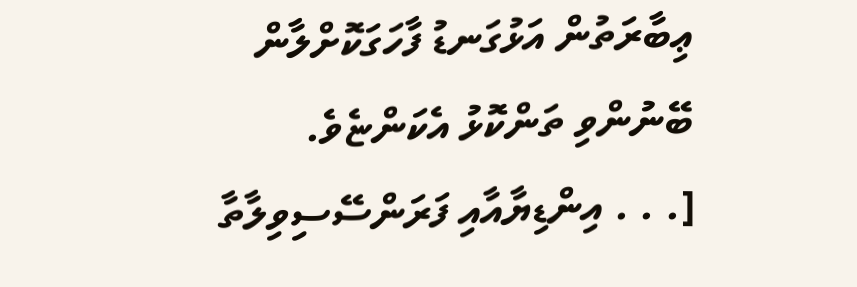ޢިބާރަތުން އަޅުގަނޑު ފާހަގަކޮށްލާން ބޭނުންވި ތަންކޮޅު އެކަންޏެވެ.
[. . . އިންޑިޔާއާއި ފަރަންސޭސިވިލާތާ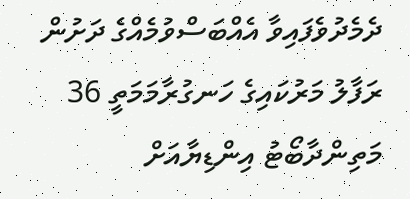ދެމެދުވެފައިވާ އެއްބަސްވުމެއްގެ ދަށުން ރަފާލު މަރުކައިގެ ހަނގުރާމަމަތީ 36 މަތިންދާބޯޓު އިންޑިޔާއަށް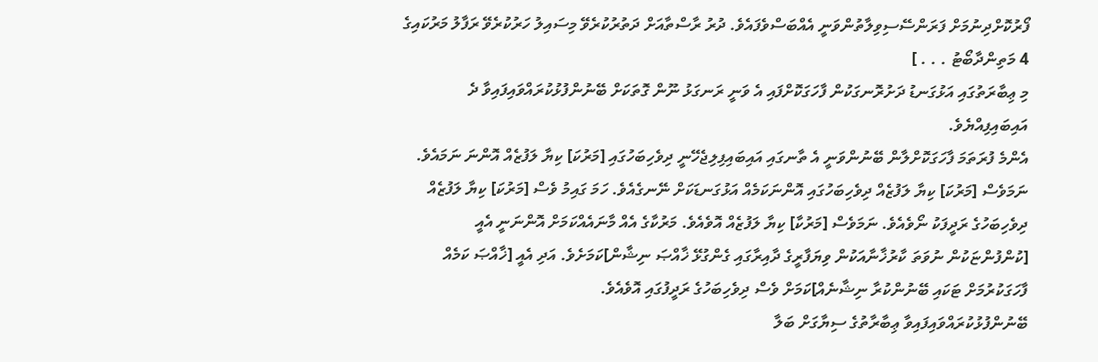ފޯރުކޮށްދިނުމަށް ފަރަންސޭސިވިލާތުންވަނީ އެއްބަސްވެފައެވެ. ދުރު ރާސްތާއަށް ދަތުރުކުރެވޭ މިސައިލު ހަރުކުރެވޭ ރަފާލު މަރުކައިގެ 4 މަތިންދާބޯޓު . . . ]
މި ޢިބާރަތުގައި އަޅުގަނޑު ދަށުރޮނގަކުން ފާހަގަކޮށްފައި އެ ވަނީ ރަނގަޅު ނޫން ގޮތަކަށް ބޭނުންފުޅުކުރައްވައިފައިވާ ދެ އައިބައިފިއްޔެވެ.
އެންމެ ފުރަތަމަ ފާހަގަކޮށްލާން ބޭނުންވަނީ އެ ތާނގައި އައިބައިފިލިޖެހޭނީ ދިވެހިބަހުގައި [މަރުކަ] ކިޔާ ލަފުޒެއް އޮންނަ ނަމައެވެ. ނަމަވެސް [މަރުކަ] ކިޔާ ލަފުޒެއް ދިވެހިބަހުގައި އޮންނަކަމެއް އަޅުގަނޑަކަށް ނޭނގެއެވެ. ހަމަ ގައިމު ވެސް [މަރުކަ] ކިޔާ ލަފުޒެއް ދިވެހިބަހުގެ ރަދީފަކު ނޯވެއެވެ. ނަމަވެސް [މަރުކާ] ކިޔާ ލަފުޒެއް އޮވެއެވެ. މަރުކާގެ އެއް މާނައެއްކަމަށް އޮންނަނީ އެއީ [ކުންފުންޏަކުން ނުވަތަ ކާރުޚާނާއަކުން ވިޔަފާރީގެ ދާއިރާގައި ގެންގުޅޭ ޚާއްޞަ ނިޝާން]ކަމަށެވެ. އަދި އެއީ [ޚާއްޞަ ކަމެއް ފާހަގަކުރުމަށް ޓަކައި ބޭނުންކުރާ ނިޝާނެއް]ކަމަށް ވެސް ދިވެހިބަހުގެ ރަދީފުގައި އޮވެއެވެ.
ބޭނުންފުޅުކުރައްވައިފައިވާ ޢިބާރާތުގެ ސިޔާގަށް ބަލާ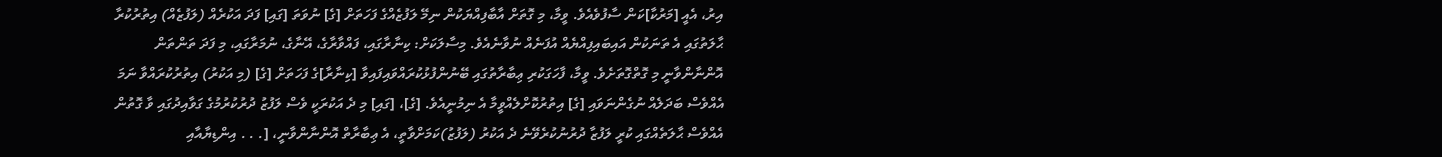އިރު، އެއީ [މަރުކާ]ކަން ސާފުވެއެވެ. ވީމާ، މި ގޮތަށް އާބާފިއްޔަކުން ނިމޭ ލަފުޒެއްގެ ފަހަތަށް [ގެ] ނުވަތަ [ގައި] ފަދަ އަކުރެއް (ލަފުޒެއް) އިތުރުކުރާ ޙާލަތުގައި އެ ތަނަކުން އައިބައިފިއްޔެއް އުފަނެއް ނުވާނެއެވެ. މިސާލަކަށް: ކިނާރާގައި، ފައްވާރާގެ، އޭނާގެ، ނުމަރާގައި، މި ފަދަ ތަންތަން އޮންނާންވާނީ މި ގޮތްގޮތަށެވެ. ވީމާ، ފާހަގަކުރި ޢިބާރާތުގައި ބޭނުންފުޅުކުރައްވައިފައިވާ [ކިނާރާ]ގެ ފަހަތަށް [ގެ] (މި އަކުރު) އިތުރުކުރައްވާ ނަމަ އެއްވެސް ބަދަލެއް ނުގެންނަވައި [ގެ] އިތުރުކޮށްލެއްވީމާ އެ ނިމުނީއެވެ. [ގެ]، [ގައި] މި ދެ އަކުރަކީ ވެސް ލަފުޒު ދުރުކުރުމުގެ ގަވާއިދުގައި ވާ ގޮތުން އެއްވެސް ޙާލަތެއްގައި ކުރީ ލަފުޒާ ދުރުނުކުރެވޭނެ ދެ އަކުރު (ލަފުޒު)ކަމަށްވާތީ، އެ ޢިބާރާތް އޮންނާންވާނީ، [. . . އިންޑިޔާއާއި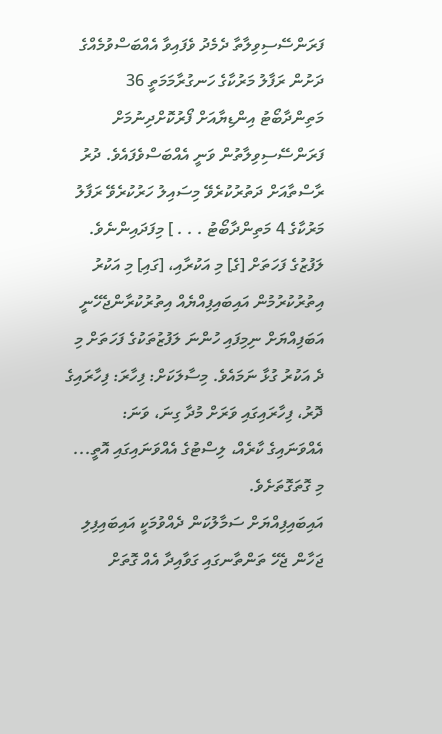ފަރަންސޭސިވިލާތާ ދެމެދު ވެފައިވާ އެއްބަސްވުމެއްގެ ދަށުން ރަފާލު މަރުކާގެ ހަނގުރާމަމަތީ 36 މަތިންދާބޯޓު އިންޑިޔާއަށް ފޯރުކޮށްދިނުމަށް ފަރަންސޭސިވިލާތުން ވަނީ އެއްބަސްވެފައެވެ. ދުރު ރާސްތާއަށް ދަތުރުކުރެވޭ މިސައިލު ހަރުކުރެވޭ ރަފާލު މަރުކާގެ 4 މަތިންދާބޯޓު . . . ] މިފަދައިންނެވެ. ލަފުޒުގެ ފަހަތަށް [ގެ] މި އަކުރާއި، [ގައި] މި އަކުރު އިތުރުކުރުމުން އައިބައިފިއްޔެއް އިތުރުކުރާންޖެހޭނީ އަބަފިއްޔަށް ނިމިފައި ހުންނަ ލަފުޒުތަކުގެ ފަހަތަށް މި ދެ އަކުރު ގުޅާ ނަމައެވެ. މިސާލަކަށް: ފިހާރަ: ފިހާރައިގެ ދޮރު، ފިހާރައިގައި ވަރަށް މުދާ ގިނަ، ވަނަ: އެއްވަނައިގެ ކާރެއް، ލިސްޓުގެ އެއްވަނައިގައި އޮތީ... މި ގޮތަގޮތަށެވެ.
އައިބައިފިއްޔަށް ސަމާލުކަން ދެއްވުމަކީ އައިބައިފިލި ޖަހާން ޖެހޭ ތަންތާނގައި ގަވާއިދާ އެއް ގޮތަށް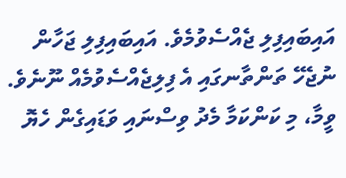އައިބައިފިލި ޖެއްސެވުމެވެ. އައިބައިފިލި ޖަހާން ނުޖެހޭ ތަންތާނގައި އެ ފިލިޖެއްސެވުމެއް ނޫނެވެ. ވީމާ، މި ކަންކަމާ މެދު ވިސްނައި ވަޑައިގެން ހެޔޮ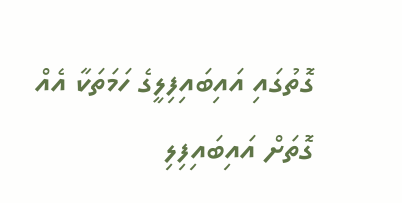ގޮތުގައި އައިބައިފިލީގެ ހަމަތަކާ އެއް ގޮތަށް އައިބައިފިލި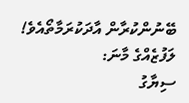ބޭނުންކުރާން އާދަކުރަމާތޯއެވެ!
ލަފުޒެއްގެ މާނަ:
ސިޔާގު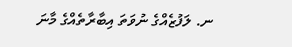ނ. ލަފުޒެއްގެ ނުވަތަ އިބާރާތެއްގެ މާނަ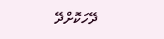ދޭހަކޮށްދޭ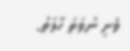ވެށި ނުވަތަ ހާލަތު.